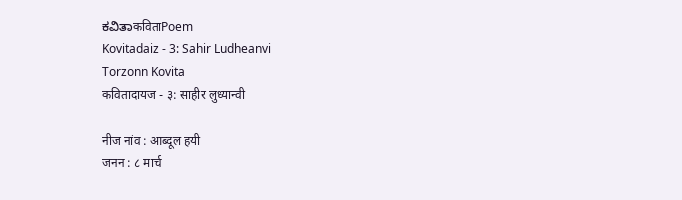ಕವಿತಾकविताPoem
Kovitadaiz - 3: Sahir Ludheanvi
Torzonn Kovita
कवितादायज - ३: साहीर लुध्यान्वी

नीज नांव : आब्दूल हयी
जनन : ८ मार्च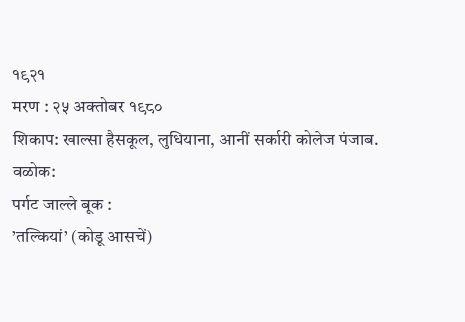१९२१
मरण : २५ अक्तोबर १९८०
शिकाप: खाल्सा हैसकूल, लुधियाना, आनीं सर्कारी कोलेज पंजाब.
वळोक:
पर्गट जाल्ले बूक :
’तल्कियां’ (कोडू आसचें)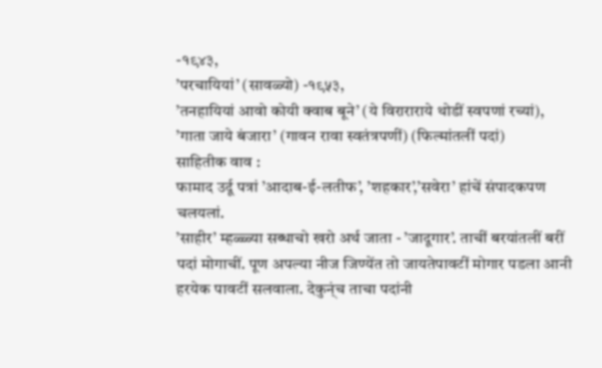-१९४३,
’परचायियां’ (सावळ्यो) -१९५३,
’तनहायियां आवो कोयी क्वाब बूने’ (ये विराराराये थोडीं स्वपणां रच्यां),
’गाता जाये बंजारा’ (गावन रावा स्वतंत्रपणीं) (फिल्मांतलीं पदां)
साहितीक वाव :
फामाद उर्दू पत्रां ’आदाब-ई-लतीफ’, ’शहकार’,’सवेरा’ हांचें संपादकपण चलयलां.
’साहीर’ म्हळ्ळ्या सब्धाचो खरो अर्थ जाता - ’जादूगार’. ताचीं बरयांतलीं बरीं पदां मोगाचीं. पूण अपल्या नीज जिण्येंत तो जायतेपावटीं मोगार पडला आनी हरयेक पावटीं सलवाला. देकुन्ंच ताचा पदांनी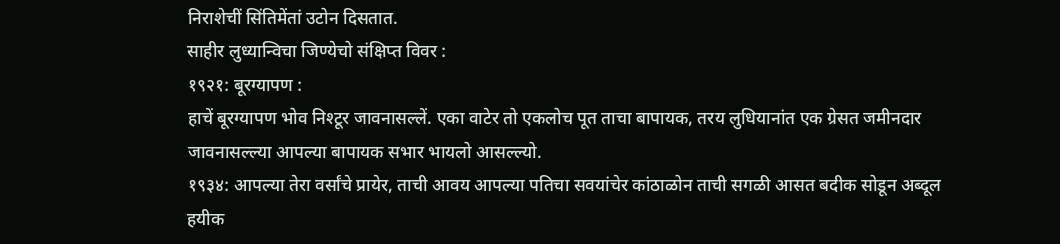निराशेचीं सिंतिमेंतां उटोन दिसतात.
साहीर लुध्यान्विचा जिण्येचो संक्षिप्त विवर :
१९२१: बूरग्यापण :
हाचें बूरग्यापण भोव निश्टूर जावनासल्लें. एका वाटेर तो एकलोच पूत ताचा बापायक, तरय लुधियानांत एक ग्रेसत जमीनदार जावनासल्ल्या आपल्या बापायक सभार भायलो आसल्ल्यो.
१९३४: आपल्या तेरा वर्सांचे प्रायेर, ताची आवय आपल्या पतिचा सवयांचेर कांठाळोन ताची सगळी आसत बदीक सोडून अब्दूल हयीक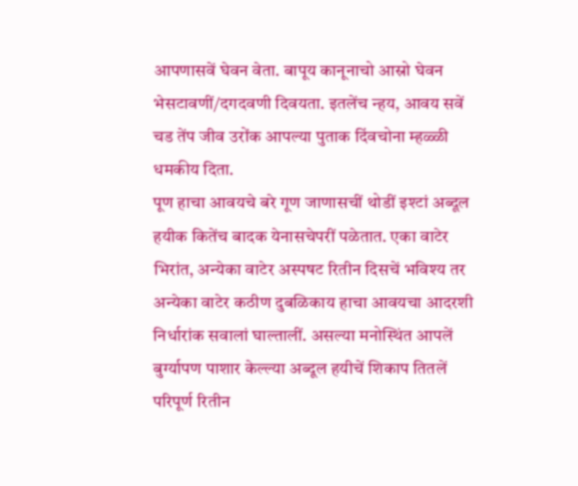आपणासवें घेवन वेता. बापूय कानूनाचो आस्रो घेवन भेसटावणीं/दगदवणी दिवयता. इतलेंच न्हय, आवय सवें चड तेंप जीव उरोंक आपल्या पुताक दिंवचोना म्हळ्ळी धमकीय दिता.
पूण हाचा आवयचे बरे गूण जाणासचीं थोडीं इश्टां अब्दूल हयीक कितेंच बादक येनासचेपरीं पळेतात. एका वाटेर भिरांत, अन्येका वाटेर अस्पषट रितीन दिसचें भविश्य तर अन्येका वाटेर कठीण दुबळिकाय हाचा आवयचा आदरशी निर्धारांक सवालां घाल्तालीं. असल्या मनोस्थिंत आपलें बुर्ग्यापण पाशार केल्ल्या अब्दूल हयीचें शिकाप तितलें परिपूर्ण रितीन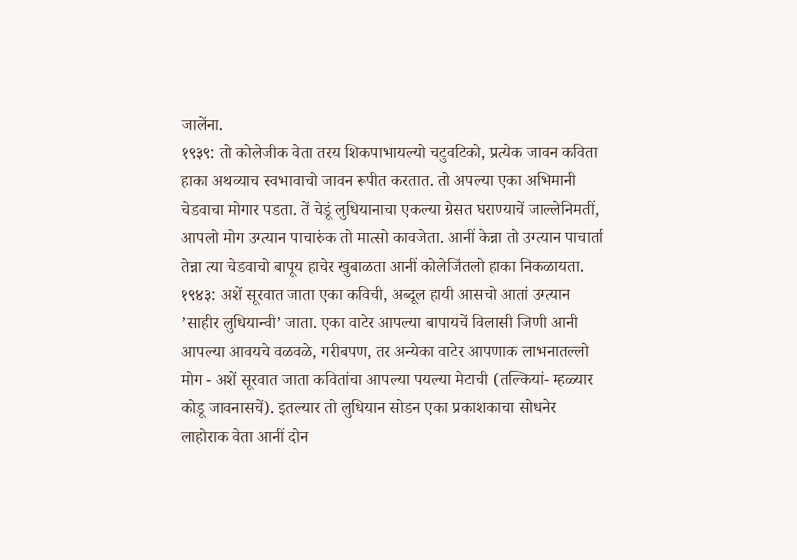जालेंना.
१९३९: तो कोलेजीक वेता तरय शिकपाभायल्यो चटुवटिको, प्रत्येक जावन कविता हाका अथव्याच स्वभावाचो जावन रूपीत करतात. तो अपल्या एका अभिमानी चेडवाचा मोगार पडता. तें चेडूं लुधियानाचा एकल्या ग्रेसत घराण्याचें जाल्लेनिमतीं, आपलो मोग उग्त्यान पाचारुंक तो मात्सो कावजेता. आनीं केन्ना तो उग्त्यान पाचार्ता तेन्ना त्या चेडवाचो बापूय हाचेर खुबाळता आनीं कोलेजिंतलो हाका निकळायता.
१९४३: अशें सूरवात जाता एका कविची, अब्दूल हायी आसचो आतां उग्त्यान ’साहीर लुधियान्वी’ जाता. एका वाटेर आपल्या बापायचें विलासी जिणी आनी आपल्या आवयचे वळवळे, गरीबपण, तर अन्येका वाटेर आपणाक लाभनातल्लो मोग - अशें सूरवात जाता कवितांचा आपल्या पयल्या मेटाची (तल्कियां- म्हळ्यार कोडू जावनासचें). इतल्यार तो लुधियान सोडन एका प्रकाशकाचा सोधनेर लाहोराक वेता आनीं दोन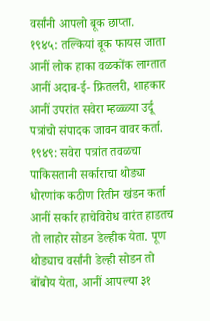वर्सांनी आपलो बूक छाप्ता.
१९४५: तल्कियां बूक फायस जाता आनीं लोक हाका वळकोंक लाग्तात आनीं अदाब-ई- फ्रितलरी, शाहकार आनीं उपरांत सवेरा म्हळ्ळ्या उर्दू पत्रांचो संपादक जावन वावर कर्ता.
१९४९: सवेरा पत्रांत तवळचा पाकिसतानी सर्काराचा थोड्या धोरणांक कठीण रितीन खंडन कर्ता आनीं सर्कार हाचेविरोध वारंत हाडतच तो लाहोर सोडन डेल्हीक येता. पूण थोड्याच वर्सांनी डेल्ही सोडन तो बोंबोय येता, आनीं आपल्या ३१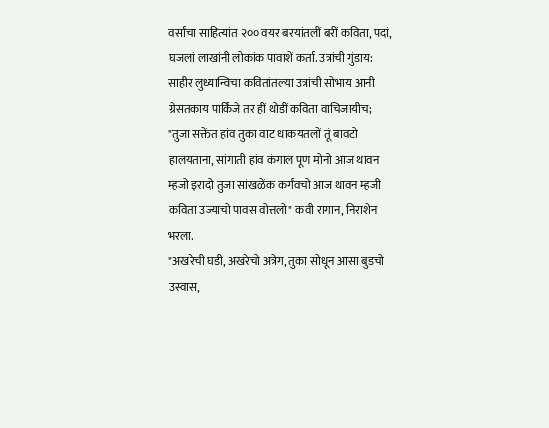वर्सांचा साहित्यांत २०० वयर बरयांतलीं बरीं कविता, पदां, घजलां लाखांनी लोकांक पावाशें कर्ता. उत्रांची गुंडाय: साहीर लुध्यान्विचा कवितांतल्या उत्रांची सोभाय आनी ग्रेसतकाय पार्किजे तर हीं थोडीं कविता वाचिजायीच;
"तुजा सक्तेंत हांव तुका वाट धाकयतलों तूं बावटो हालयताना, सांगाती हांव कंगाल पूण मोनो आज थावन म्हजो इरादो तुजा सांखळेंक कर्गंवचो आज थावन म्हजी कविता उज्याचो पावस वोत्तलो" कवी रागान, निराशेन भरला.
"अखरेची घडी, अखरेचो अत्रेग, तुका सोधून आसा बुडचो उस्वास,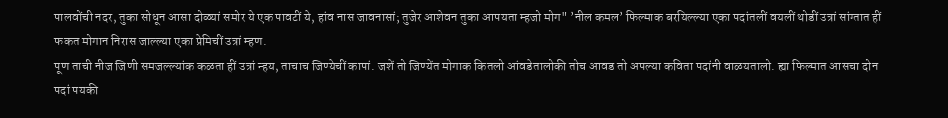पालवोंची नदर, तुका सोधून आसा दोळ्यां समोर ये एक पावटीं ये, हांव नास जावनासां; तुजेर आशेवन तुका आपयता म्हजो मोग" ’नील कमल’ फिल्माक बरयिल्ल्या एका पदांतलीं वयलीं थोडीं उत्रां सांग्तात हीं फकत मोगान निरास जाल्ल्या एका प्रेमिचीं उत्रां म्हण.
पूण ताची नीज जिणी समजल्ल्यांक कळता हीं उत्रां न्हय, ताचाच जिण्येचीं कापां. जशें तो जिण्येंत मोगाक कितलो आंवडेतालोकी तोच आवड तो अपल्या कविता पदांनी वाळयतालो. ह्या फिल्मात आसचा दोन पदां पयकी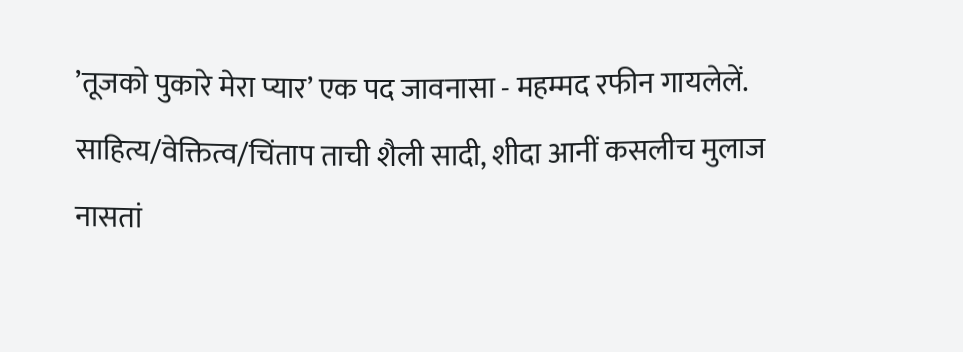’तूजको पुकारे मेरा प्यार’ एक पद जावनासा - महम्मद रफीन गायलेलें.
साहित्य/वेक्तित्व/चिंताप ताची शैली सादी, शीदा आनीं कसलीच मुलाज नासतां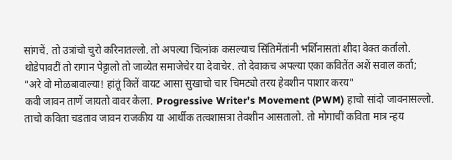सांगचें. तो उत्रांचो चुरो करिनातल्लो. तो अपल्या चिंत्नांक कसल्याच सिंतिमेंतांनी भर्शिनासतां शीदा वेक्त कर्तालो. थोडेपावटीं तो रागान पेट्टालो तो जाव्येत समाजेचेर या देवाचेर. तो देवाकच अपल्या एका कवितेंत अशें सवाल कर्ता;
"अरे वो मोळबावाल्या! हांतूं कितें वायट आसा सुखाचो चार चिमट्यो तरय हेवशीन पाशार करय"
कवी जावन ताणें जायतो वावर केला. Progressive Writer's Movement (PWM) हाचो सांदो जावनासल्लो. ताचो कविता चडताव जावन राजकीय या आर्थीक तत्वशासत्रा तेवशीन आसतालो. तो मोगाचीं कविता मात्र न्हय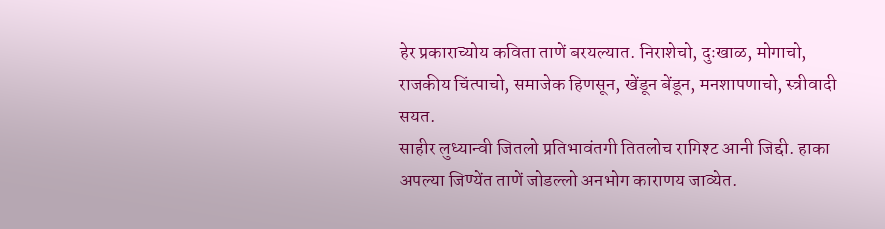हेर प्रकाराच्योय कविता ताणें बरयल्यात. निराशेचो, दुःखाळ, मोगाचो, राजकीय चिंत्पाचो, समाजेक हिणसून, खेंडून बेंडून, मनशापणाचो, स्त्रीवादी सयत.
साहीर लुध्यान्वी जितलो प्रतिभावंतगी तितलोच रागिश्ट आनी जिद्दी. हाका अपल्या जिण्येंत ताणें जोडल्लो अनभोग काराणय जाव्येत.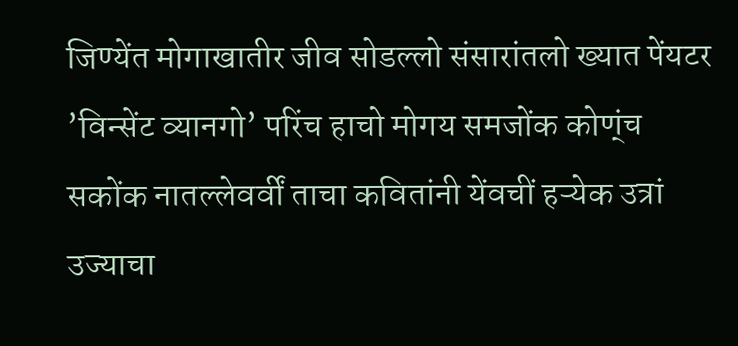जिण्येंत मोगाखातीर जीव सोडल्लो संसारांतलो ख्यात पेंयटर ’विन्सेंट व्यानगो’ परिंच हाचो मोगय समजोंक कोण्ंच सकोंक नातल्लेवर्वीं ताचा कवितांनी येंवचीं हऱ्येक उत्रां उज्याचा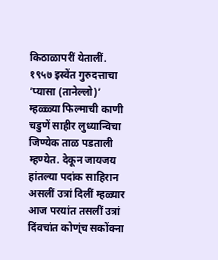किठाळापरीं येतालीं.
१९५७ इस्वेंत गुरुदत्ताचा ’प्यासा (तानेल्लो)’ म्हळ्ळ्या फिल्माची काणी चडुणें साहीर लुध्यान्विचा जिण्येक ताळ पडताली म्हण्येत. देकून जायजय हांतल्या पदांक साहिरान असलीं उत्रां दिलीं म्हळ्यार आज परयांत तसलीं उत्रां दिंवचांत कोण्ंच सकोंक्ना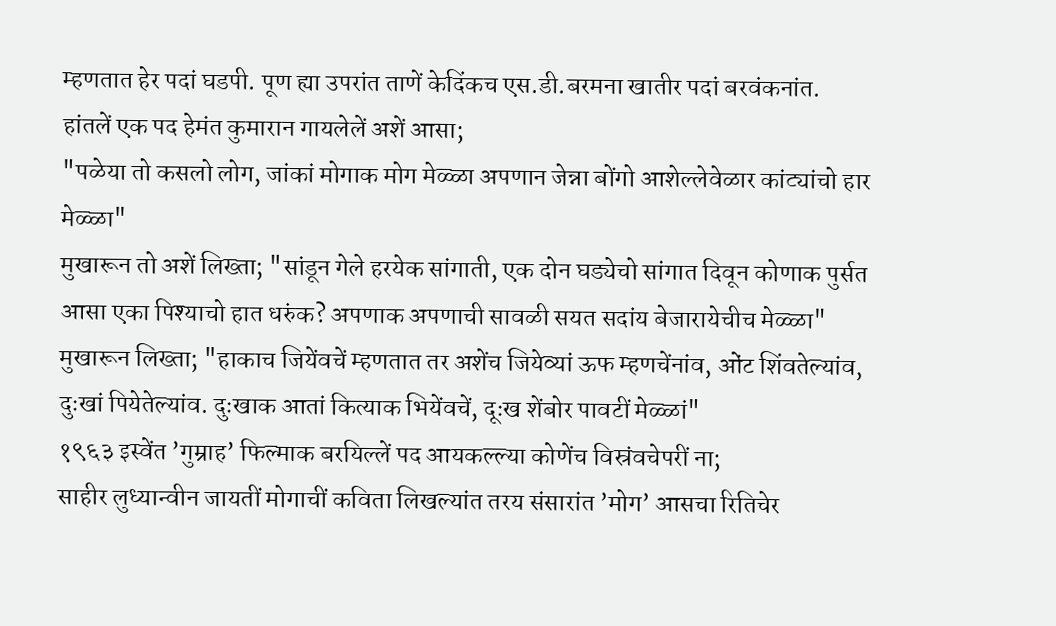म्हणतात हेर पदां घडपी. पूण ह्या उपरांत ताणें केदिंकच एस.डी.बरमना खातीर पदां बरवंकनांत.
हांतलें एक पद हेमंत कुमारान गायलेलें अशें आसा;
"पळेया तो कसलो लोग, जांकां मोगाक मोग मेळ्ळा अपणान जेन्ना बोंगो आशेल्लेवेळार कांट्यांचो हार मेळ्ळा"
मुखारून तो अशें लिख्ता; "सांडून गेले हरयेक सांगाती, एक दोन घड्येचो सांगात दिवून कोणाक पुर्सत आसा एका पिश्याचो हात धरुंक? अपणाक अपणाची सावळी सयत सदांय बेजारायेचीच मेळ्ळा" मुखारून लिख्ता; "हाकाच जियेंवचें म्हणतात तर अशेंच जियेव्यां ऊफ म्हणचेंनांव, ओंट शिंवतेल्यांव, दुःखां पियेतेल्यांव. दुःखाक आतां कित्याक भियेंवचें, दूःख शेंबोर पावटीं मेळ्ळां"
१९६३ इस्वेंत ’गुम्राह’ फिल्माक बरयिल्लें पद आयकल्ल्या कोणेंच विस्रंवचेपरीं ना;
साहीर लुध्यान्वीन जायतीं मोगाचीं कविता लिखल्यांत तरय संसारांत ’मोग’ आसचा रितिचेर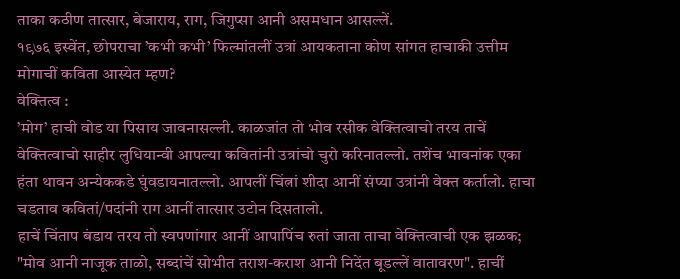ताका कठीण तात्सार, बेजाराय, राग, जिगुप्सा आनी असमधान आसल्लें.
१९७६ इस्वेंत, छोपराचा ’कभी कभी’ फिल्मांतलीं उत्रां आयकताना कोण सांगत हाचाकी उत्तीम मोगाचीं कविता आस्येत म्हण?
वेक्तित्व :
’मोग’ हाची वोड या पिसाय जावनासल्ली. काळजांत तो भोव रसीक वेक्तित्वाचो तरय ताचें वेक्तित्वाचो साहीर लुधियान्वी आपल्या कवितांनी उत्रांचो चुरो करिनातल्लो. तशेंच भावनांक एका हंता थावन अन्येककडे घुंवडायनातल्लो. आपलीं चिंत्नां शीदा आनीं संप्या उत्रांनी वेक्त कर्तालो. हाचा चडताव कवितां/पदांनी राग आनीं तात्सार उटोन दिसतालो.
हाचें चिंताप बंडाय तरय तो स्वपणांगार आनीं आपापिंच रुतां जाता ताचा वेक्तित्वाची एक झळक; "मोव आनी नाजूक ताळो, सब्दांचें सोभीत तराश-कराश आनी निदेंत बूडल्लें वातावरण". हाचीं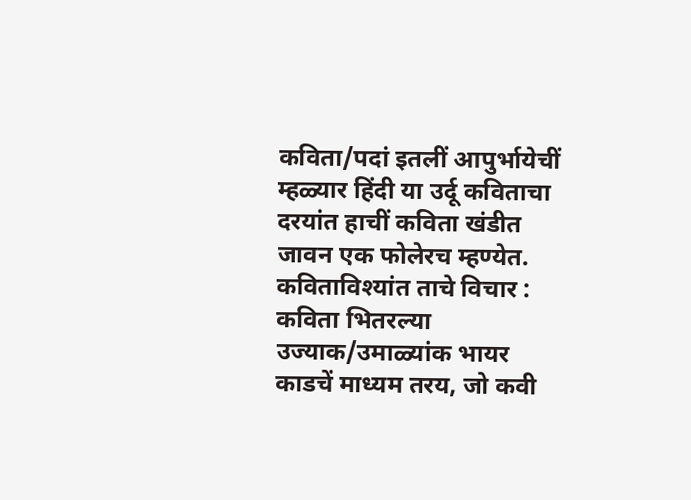कविता/पदां इतलीं आपुर्भायेचीं म्हळ्यार हिंदी या उर्दू कविताचा दरयांत हाचीं कविता खंडीत जावन एक फोलेरच म्हण्येत.
कविताविश्यांत ताचे विचार :
कविता भितरल्या उज्याक/उमाळ्यांक भायर काडचें माध्यम तरय, जो कवी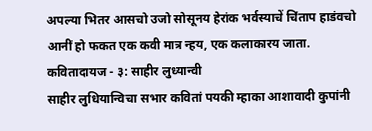अपल्या भितर आसचो उजो सोसूनय हेरांक भर्वस्याचें चिंताप हाडंवचो आनीं हो फकत एक कवी मात्र न्हय, एक कलाकारय जाता.
कवितादायज - ३: साहीर लुध्यान्वी
साहीर लुधियान्विचा सभार कवितां पयकी म्हाका आशावादी कुपांनी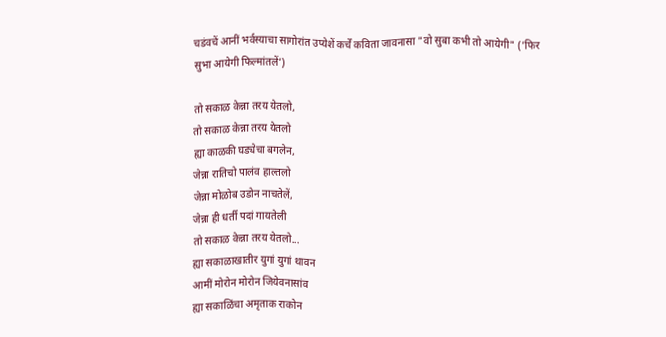चडंवचें आनीं भर्वस्याचा सागोरांत उप्येशें कर्चें कविता जावनासा "वो सुबा कभी तो आयेगी" (’फिर सुभा आयेगी फिल्मांतलें’)

तो सकाळ केन्ना तरय येतलो,
तो सकाळ केन्ना तरय येतलो
ह्या काळकी घड्येचा बगलेन,
जेन्ना रातिचो पालंव हाल्तलो
जेन्ना मोळोब उडोन नाचतेलें,
जेन्ना ही धर्ती पदां गायतेली
तो सकाळ केन्ना तरय येतलो...
ह्या सकाळाखातीर युगां युगां थावन
आमीं मोरोन मोरोन जियेवनासांव
ह्या सकाळिंचा अमृताक राकोन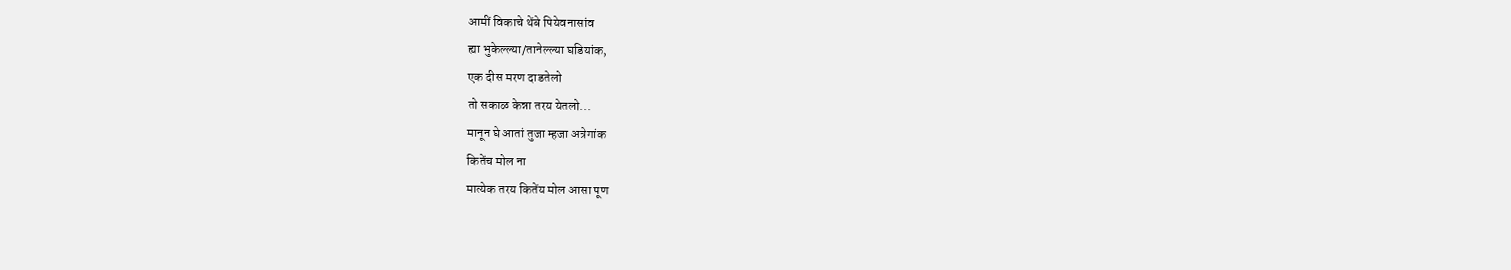आमीं विकाचे थेंबे पियेवनासांव
ह्या भुकेल्ल्या/तानेल्ल्या घडियांक,
एक दीस मरण दाडतेलो
तो सकाळ केन्ना तरय येतलो...
मानून घे आतां तुजा म्हजा अत्रेगांक
कितेंच मोल ना
मात्येक तरय कितेंय मोल आसा पूण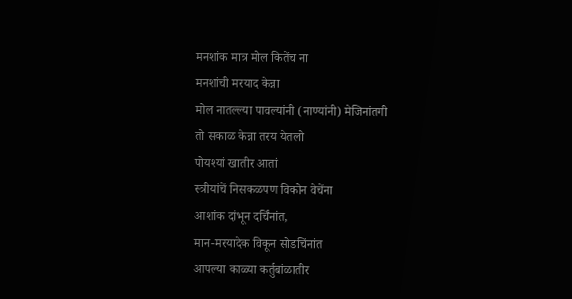मनशांक मात्र मोल कितेंच ना
मनशांची मरयाद केन्ना
मोल नातल्ल्या पावल्यांनी (नाण्यांनी) मेजिनांतगी
तो सकाळ केन्ना तरय येतलो
पोयश्यां खातीर आतां
स्त्रीयांचें निसकळपण विकोन वेचेंना
आशांक दांभून दर्चिंनांत,
मान-मरयादेक विकून सोडचिंनांत
आपल्या काळ्या कर्तुबांळातीर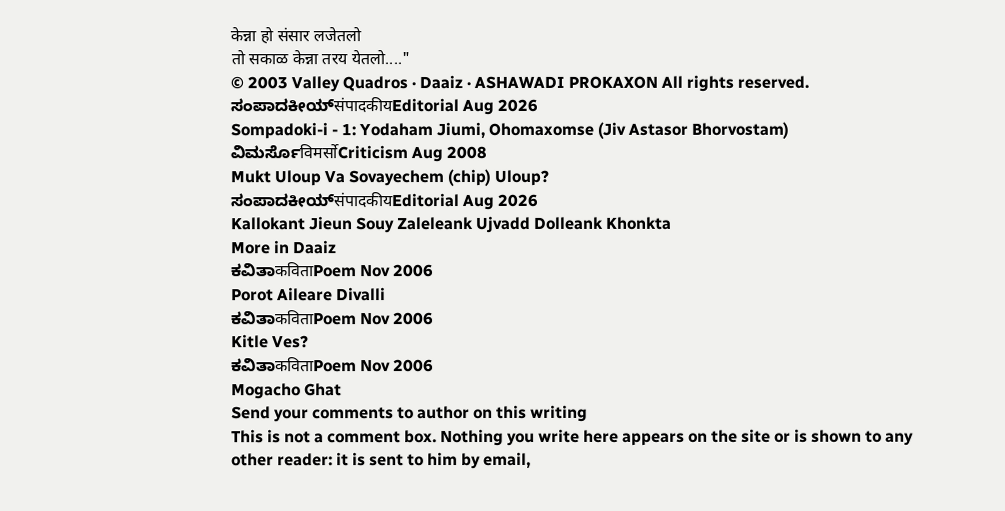केन्ना हो संसार लजेतलो
तो सकाळ केन्ना तरय येतलो...."
© 2003 Valley Quadros · Daaiz · ASHAWADI PROKAXON All rights reserved.
ಸಂಪಾದಕೀಯ್संपादकीयEditorial Aug 2026
Sompadoki-i - 1: Yodaham Jiumi, Ohomaxomse (Jiv Astasor Bhorvostam)
ವಿಮರ್ಸೊविमर्सोCriticism Aug 2008
Mukt Uloup Va Sovayechem (chip) Uloup?
ಸಂಪಾದಕೀಯ್संपादकीयEditorial Aug 2026
Kallokant Jieun Souy Zaleleank Ujvadd Dolleank Khonkta
More in Daaiz
ಕವಿತಾकविताPoem Nov 2006
Porot Aileare Divalli
ಕವಿತಾकविताPoem Nov 2006
Kitle Ves?
ಕವಿತಾकविताPoem Nov 2006
Mogacho Ghat
Send your comments to author on this writing
This is not a comment box. Nothing you write here appears on the site or is shown to any other reader: it is sent to him by email,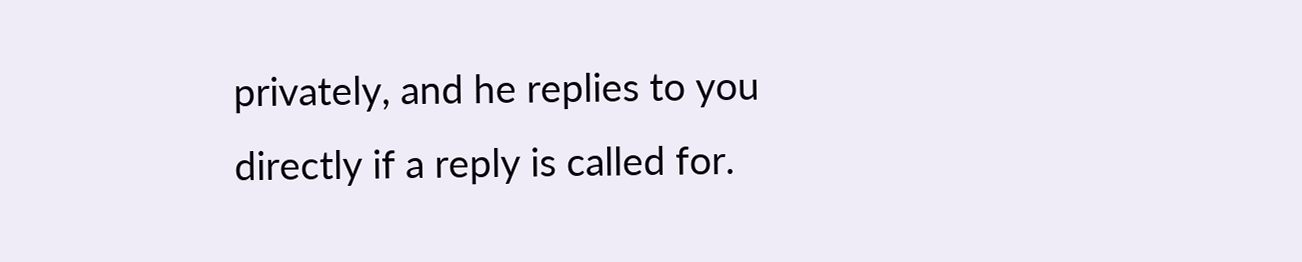privately, and he replies to you directly if a reply is called for.